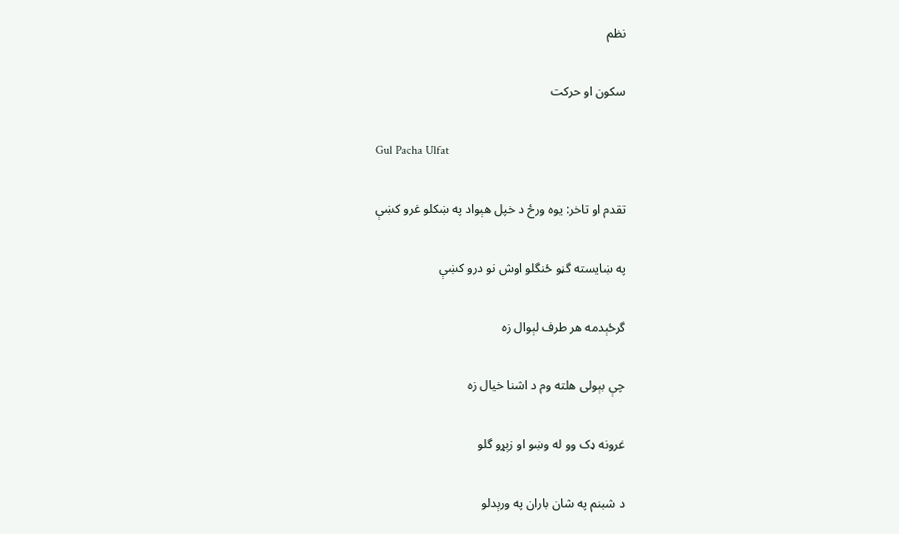نظم

سکون او حرکت

Gul Pacha Ulfat

تقدم او تاخر: يوه ورځ د خپل هېواد په ښکلو غرو کښې

په ښايسته گڼو ځنگلو اوش نو درو کښې

گرځېدمه هر طرف لېوال زه

چې بېولی هلته وم د اشنا خيال زه

غرونه ډک وو له وښو او زېړو گلو

د شبنم په شان باران په ورېدلو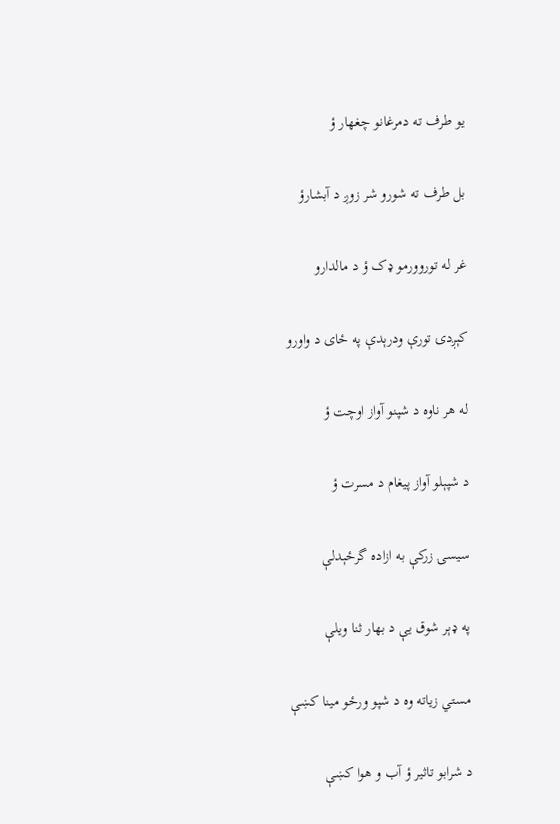يو طرف ته دمرغانو چغهار ؤ

بل طرف ته شورو شر زوږ د آبشارؤ

غر له توروورمو ډک ؤ د مالدارو

کېږدۍ تورې ودرېدې په ځای د واورو

له هر ناوه د شپنو آواز اوچت ؤ

د شپېلو آواز پيغام د مسرت ؤ

سيسۍ زرکې به ازاده گرځېدلې

په ډېر شوق يې د بهار ثنا ويلې

مستي زياته وه د شپو ورځو مينا کښې

د شرابو تاثير ؤ آب و هوا کښې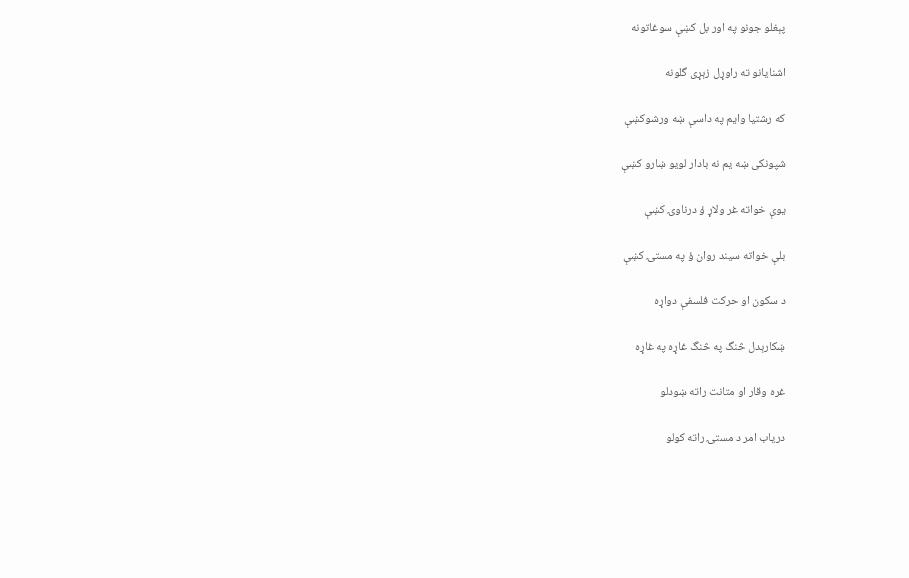پېغلو جونو په اور بل کښې سوغاتونه

اشنايانو ته راوړل زېړی گلونه

که رشتيا وايم په داسې ښه ورشوکښې

شپونکی ښه يم نه بادار لويو ښارو کښې

يوې خواته غر ولاړ ؤ درناوۍ کښې

بلې خواته سيند روان ؤ په مستۍ کښې

د سکون او حرکت فلسفې دواړه

ښکارېدل څنگ په څنگ غاړه په غاړه

غره وقار او متانت راته ښودلو

درياب امر د مستۍ راته کولو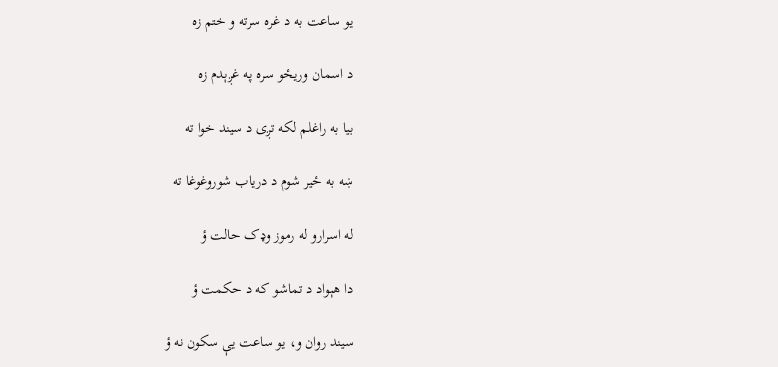يو ساعت به د غره سرته و ختم زه

د اسمان وريځو سره په غږېدم زه

بيا به راغلم لکه تږی د سيند خوا ته

ښه به ځير شوم د درياب شوروغوغا ته

له اسرارو له رموز وډک حالت ؤ

دا هېواد د تماشو که د حکمت ؤ

سيند روان و، يو ساعت يې سکون نه ؤ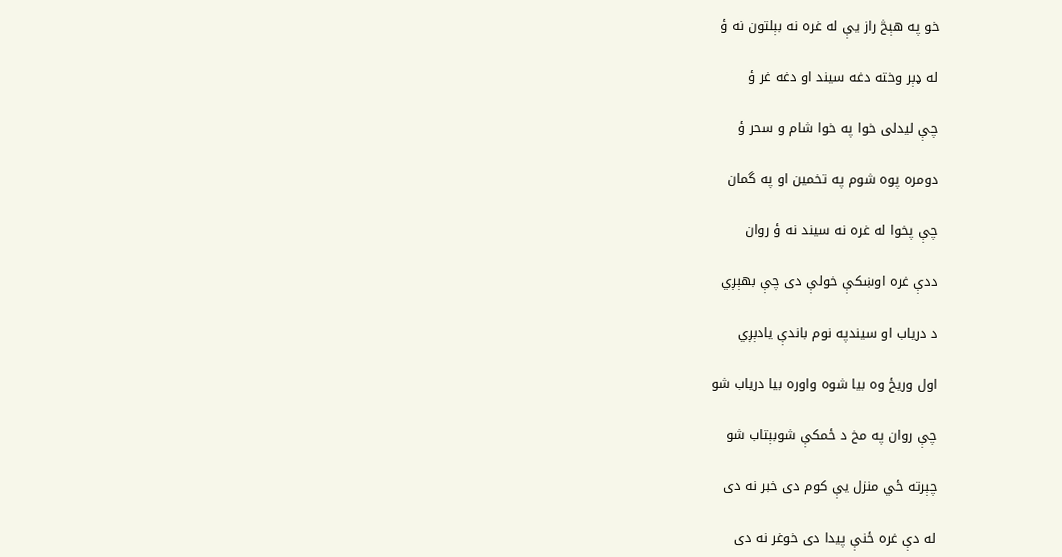خو په هېڅ راز يې له غره نه بېلتون نه ؤ

له ډېر وخته دغه سيند او دغه غر ؤ

چې ليدلی خوا په خوا شام و سحر ؤ

دومره پوه شوم په تخمين او په گمان

چې پخوا له غره نه سيند نه ؤ روان

ددې غره اوښکې خولې دی چې بهېږي

د درياب او سيندپه نوم باندې يادېږي

اول وريځ وه بيا شوه واوره بيا درياب شو

چې روان په مخ د ځمکې شوبېتاب شو

چېرته ځي منزل يې کوم دی خبر نه دی

له دې غره ځنې پيدا دی خوغر نه دی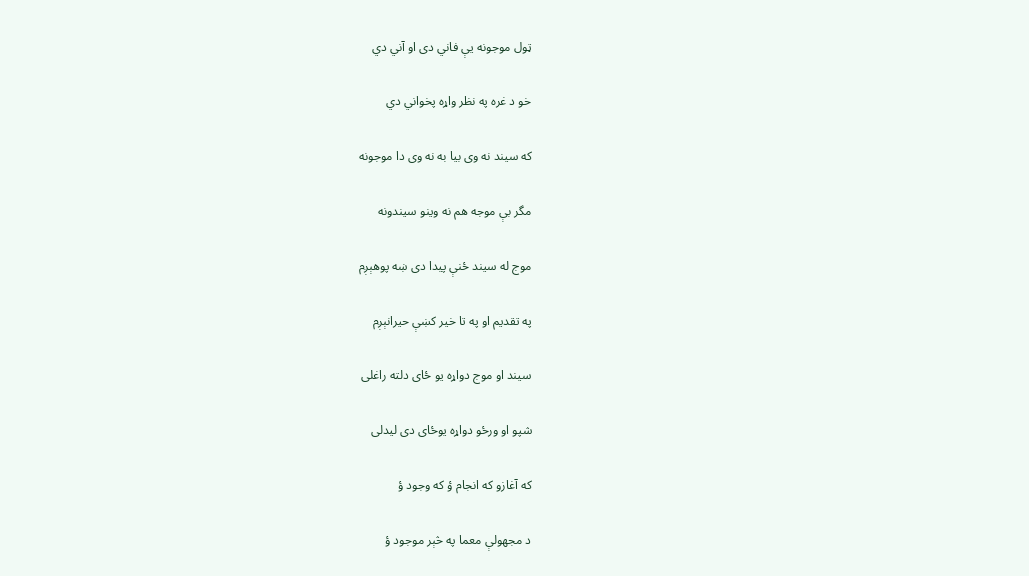ټول موجونه يې فاني دی او آني دي

خو د غره په نظر واړه پخواني دي

که سيند نه وی بيا به نه وی دا موجونه

مگر بې موجه هم نه وينو سيندونه

موج له سيند ځنې پيدا دی ښه پوهېږم

په تقديم او په تا خير کښې حيرانېږم

سيند او موج دواړه يو ځای دلته راغلی

شپو او ورځو دواړه يوځای دی ليدلی

که آغازو که انجام ؤ که وجود ؤ

د مجهولې معما په څېر موجود ؤ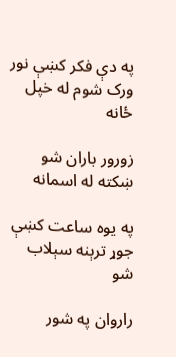په دې فکر کښې نور ورک شوم له خپل ځانه

زورور باران شو ښکته له اسمانه

په يوه ساعت کښې جوړ ترېنه سېلاب شو

راروان په شور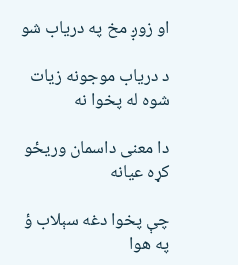او زوږ مخ په درياب شو

د درياب موجونه زيات شوه له پخوا نه

دا معنی داسمان وريځو کړه عيانه

چې پخوا دغه سېلاب ؤ په هوا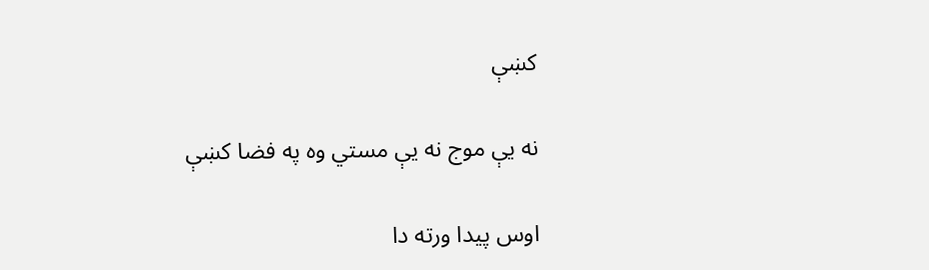کښې

نه يې موج نه يې مستي وه په فضا کښې

اوس پيدا ورته دا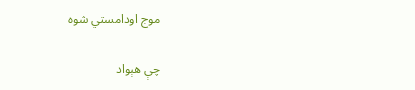موج اودامستي شوه

چې هېواد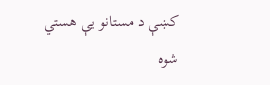کښې د مستانو يې هستي شوه